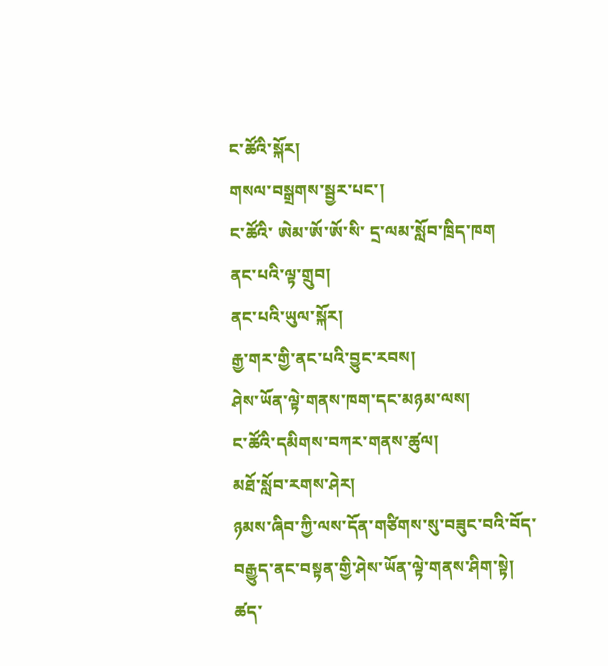ང་ཚོའི་སྐོར།
གསལ་བསྒྲགས་སྦྱར་པང་།
ང་ཚོའི་ ཨེམ་ཨོ་ཨོ་སི་ དྲ་ལམ་སློབ་ཁྲིད་ཁག
ནང་པའི་ལྟ་གྲུབ།
ནང་པའི་ཡུལ་སྐོར།
རྒྱ་གར་གྱི་ནང་པའི་བྱུང་རབས།
ཤེས་ཡོན་ལྟེ་གནས་ཁག་དང་མཉམ་ལས།
ང་ཚོའི་དམིགས་བཀར་གནས་ཚུལ།
མཐོ་སློབ་རགས་ཤེར།
ཉམས་ཞིབ་ཀྱི་ལས་དོན་གཙིགས་སུ་བཟུང་བའི་བོད་བརྒྱུད་ནང་བསྟན་གྱི་ཤེས་ཡོན་ལྟེ་གནས་ཤིག་སྟེ།
ཚད་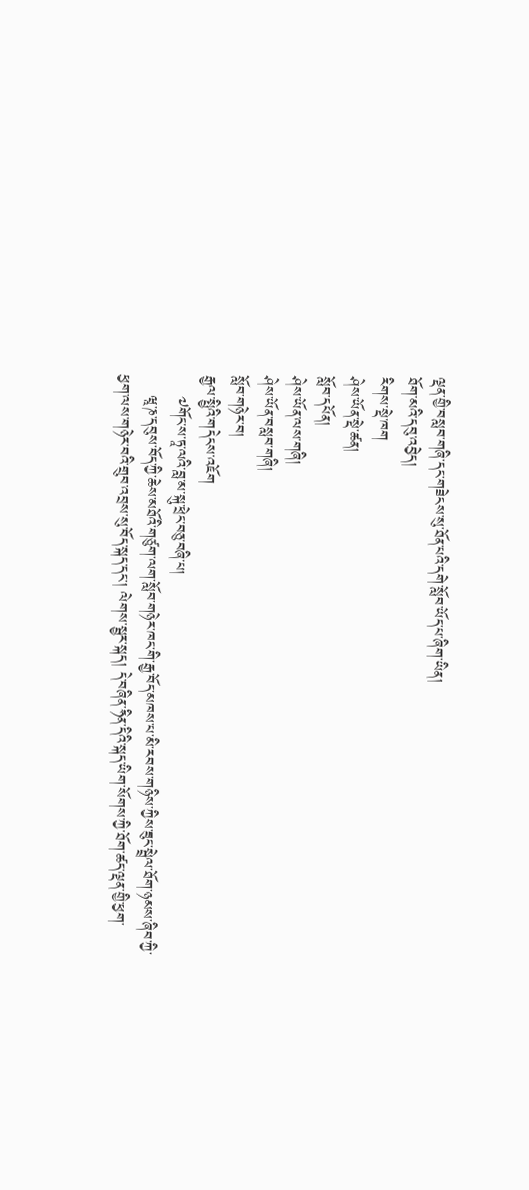ལྡན་གྱི་བསླབ་གཞི་དང་གཟེངས་སུ་ཐོན་པའི་དགེ་སློབ་ཡོད་པ་ཞིག་ཡིན།
ཐོག་མའི་དབུ་འབྱེད།
རིགས་སྡེ་ཁག
ཤེས་ཡོན་སྡེ་ཚན།
སློབ་དཔོན།
ཤེས་ཡོན་ལས་གཞི།
ཤེས་ཡོན་བསླབ་གཞི།
སློབ་གཉེར་བ།
རྒྱལ་སྤྱིའི་གདེངས་འཇོག
    ༧གོང་ས་ཏཱ་ལའི་བླ་མ་སྐུ་ཕྲེང་བཅུ་བཞི་པ།
    ཝཱ་ཎ་དབུས་བོད་ཀྱི་ཆེས་མཐོའི་གཙུག་ལག་སློབ་གཉེར་ཁང་གི་རྒྱ་བོད་མཁས་པ་མི་རབས་གཉིས་ཀྱིས་ཟུང་སྦྲེལ་ཐོག་ཉམས་ཞིབ་ཀྱི་ཕྱག་ལས་གཉེར་བའི་གྲུབ་འབྲས་སུ་བོད་སྐད་དང་། ལེགས་སྦྱར་སྐད། དེ་བཞིན་ཧིན་དིའི་སྐད་ཡིག་སོགས་ཀྱི་ཐོག་ཚད་ལྡན་གྱི་ཕྱག་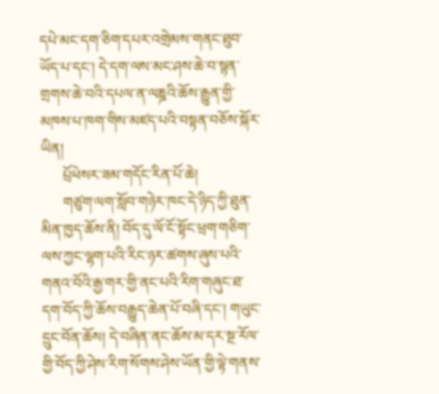དཔེ་མང་དག་ཅིག་དཔར་འགྲེམས་གནང་ཐུབ་ཡོད་པ་དང་། དེ་དག་ལས་མང་ཤས་ཆེ་བ་སྙན་གྲགས་ཆེ་བའི་དཔལ་ན་ལཎྜའི་ཆོས་རྒྱུན་གྱི་མཁས་པ་ཁག་གིས་མཛད་པའི་བསྟན་བཅོས་སྐོར་ཡིན།
      པྲོཕེསར་ཟམ་གདོང་རིན་པོ་ཆེ།
      གཙུག་ལག་སློབ་གཉེར་ཁང་དེ་ཉིད་ཀྱི་ཐུན་མིན་ཁྱད་ཆོས་ནི། བོད་དུ་ལོ་ངོ་སྟོང་ཕྲག་གཅིག་ལས་ཀྱང་ལྷག་པའི་རིང་ཉར་ཚགས་ཞུས་པའི་གནའ་བོའི་རྒྱ་གར་གྱི་ནང་པའི་རིག་གཞུང་ཐ་དག་བོད་ཀྱི་ཆོས་བརྒྱུད་ཆེན་པོ་བཞི་དང་། གཡུང་དྲུང་བོན་ཆོས། དེ་བཞིན་ནང་ཆོས་མ་དར་སྔ་རོལ་གྱི་བོད་ཀྱི་ཤེས་རིག་སོགས་ཤེས་ཡོན་གྱི་ལྟེ་གནས་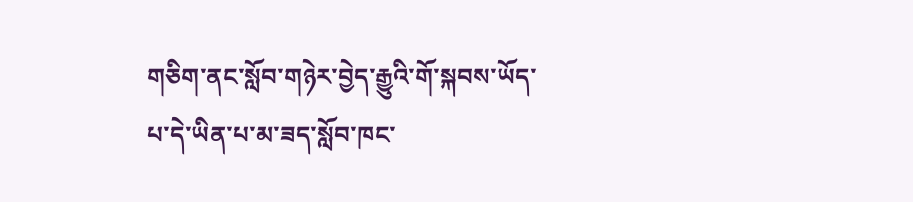གཅིག་ནང་སློབ་གཉེར་བྱེད་རྒྱུའི་གོ་སྐབས་ཡོད་པ་དེ་ཡིན་པ་མ་ཟད་སློབ་ཁང་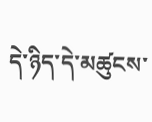དེ་ཉིད་དེ་མཚུངས་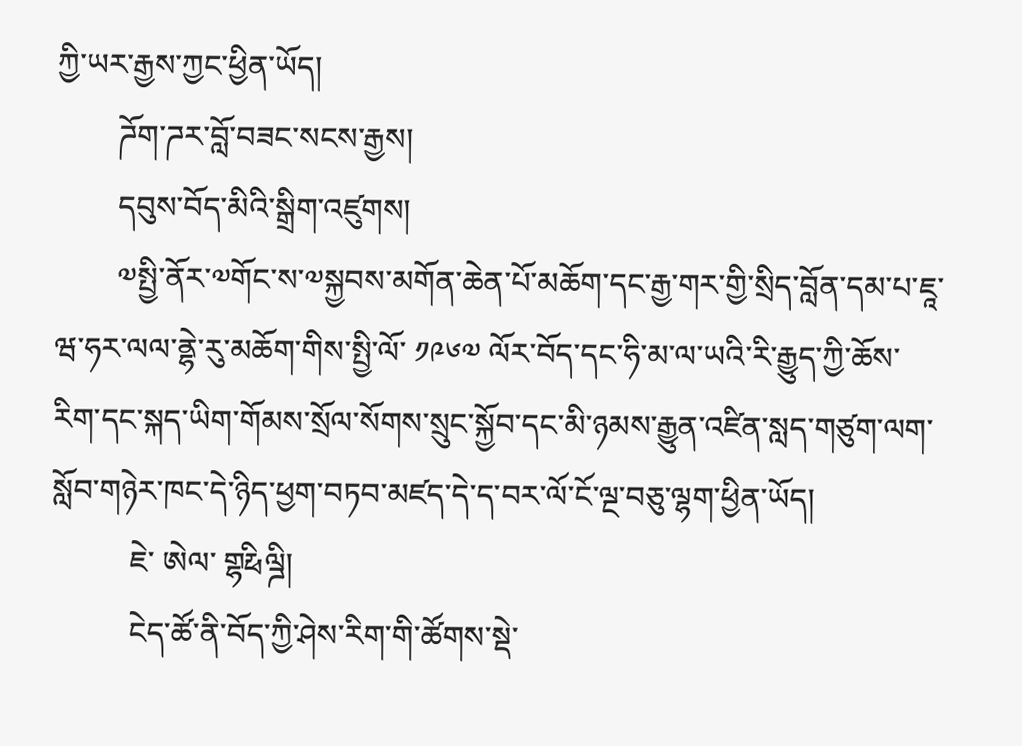ཀྱི་ཡར་རྒྱས་ཀྱང་ཕྱིན་ཡོད།
        ཌོག་ཌར་བློ་བཟང་སངས་རྒྱས།
        དབུས་བོད་མིའི་སྒྲིག་འཛུགས།
        ༧སྤྱི་ནོར་༧གོང་ས་༧སྐྱབས་མགོན་ཆེན་པོ་མཆོག་དང་རྒྱ་གར་གྱི་སྲིད་བློན་དམ་པ་ཇཱ་ཝ་ཧར་ལལ་ནྷེ་རུ་མཆོག་གིས་སྤྱི་ལོ་ ༡༩༦༧ ལོར་བོད་དང་ཧི་མ་ལ་ཡའི་རི་རྒྱུད་ཀྱི་ཆོས་རིག་དང་སྐད་ཡིག་གོམས་སྲོལ་སོགས་སྲུང་སྐྱོབ་དང་མི་ཉམས་རྒྱུན་འཛིན་སླད་གཙུག་ལག་སློབ་གཉེར་ཁང་དེ་ཉིད་ཕྱག་བཏབ་མཛད་དེ་ད་བར་ལོ་ངོ་ལྔ་བཅུ་ལྷག་ཕྱིན་ཡོད།
          ཇེ་ ཨེལ་ གྷརྥིལྜི།
          ངེད་ཚོ་ནི་བོད་ཀྱི་ཤེས་རིག་གི་ཚོགས་སྡེ་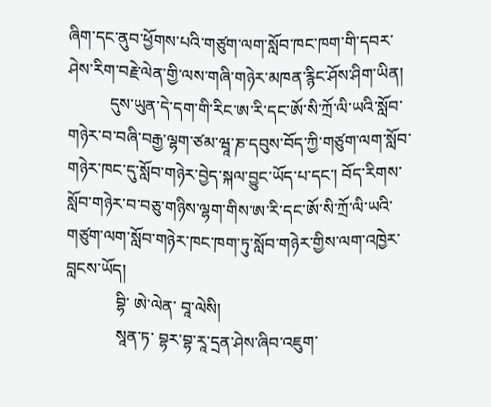ཞིག་དང་ནུབ་ཕྱོགས་པའི་གཙུག་ལག་སློབ་ཁང་ཁག་གི་དབར་ཤེས་རིག་བརྗེ་ལེན་གྱི་ལས་གཞི་གཉེར་མཁན་རྙིང་ཤོས་ཤིག་ཡིན།
          དུས་ཡུན་དེ་དག་གི་རིང་ཨ་རི་དང་ཨོ་སི་ཀྲོ་ལི་ཡའི་སློབ་གཉེར་བ་བཞི་བརྒྱ་ལྷག་ཙམ་ཝཱ་ཎ་དབུས་བོད་ཀྱི་གཙུག་ལག་སློབ་གཉེར་ཁང་དུ་སློབ་གཉེར་བྱེད་སྐལ་བྱུང་ཡོད་པ་དང་། བོད་རིགས་སློབ་གཉེར་བ་བཅུ་གཉིས་ལྷག་གིས་ཨ་རི་དང་ཨོ་སི་ཀྲོ་ལི་ཡའི་གཙུག་ལག་སློབ་གཉེར་ཁང་ཁག་ཏུ་སློབ་གཉེར་གྱིས་ལག་འཁྱེར་བླངས་ཡོད།
            བྷི་ ཨེ་ལེན་ བཱ་ལེསི།
            སཱན་ཏ་ བྷར་བྷ་རཱ་དྲན་ཤེས་ཞིབ་འཇུག་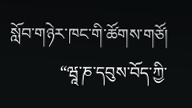སློབ་གཉེར་ཁང་གི་ཚོགས་གཙོ།
            “ཝཱ་ཎ་དབུས་བོད་ཀྱི་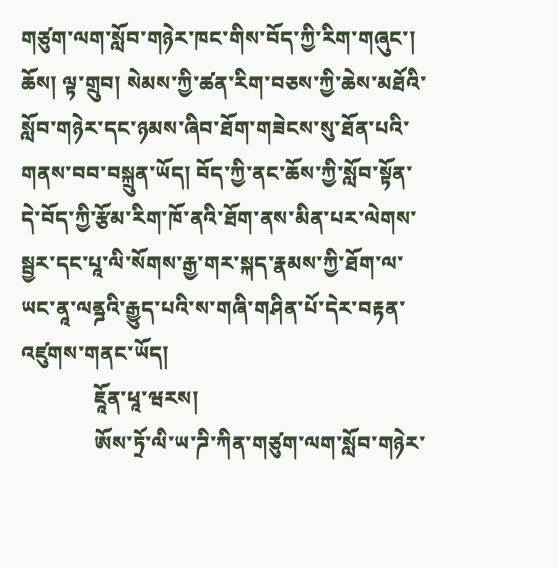གཙུག་ལག་སློབ་གཉེར་ཁང་གིས་བོད་ཀྱི་རིག་གཞུང་། ཆོས། ལྟ་གྲུབ། སེམས་ཀྱི་ཚན་རིག་བཅས་ཀྱི་ཆེས་མཐོའི་སློབ་གཉེར་དང་ཉམས་ཞིབ་ཐོག་གཟེངས་སུ་ཐོན་པའི་གནས་བབ་བསྐྲུན་ཡོད། བོད་ཀྱི་ནང་ཆོས་ཀྱི་སློབ་སྟོན་དེ་བོད་ཀྱི་རྩོམ་རིག་ཁོ་ནའི་ཐོག་ནས་མིན་པར་ལེགས་སྦྱར་དང་པཱ་ལི་སོགས་རྒྱ་གར་སྐད་རྣམས་ཀྱི་ཐོག་ལ་ཡང་ནཱ་ལནྜའི་རྒྱུད་པའི་ས་གཞི་གཤིན་པོ་དེར་བརྟན་འཛུགས་གནང་ཡོད།
              ཇཱོན་ཕཱ་ཝརས།
              ཨོས་ཏྲོ་ལི་ཡ་ཌི་ཀིན་གཙུག་ལག་སློབ་གཉེར་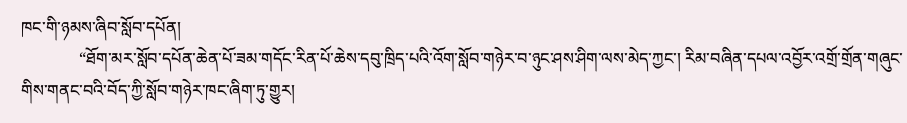ཁང་གི་ཉམས་ཞིབ་སློབ་དཔོན།
              “ཐོག་མར་སློབ་དཔོན་ཆེན་པོ་ཟམ་གདོང་རིན་པོ་ཆེས་དབུ་ཁྲིད་པའི་འོག་སློབ་གཉེར་བ་ཉུང་ཤས་ཤིག་ལས་མེད་ཀྱང་། རིམ་བཞིན་དཔལ་འབྱོར་འགྲོ་གྲོན་གཞུང་གིས་གནང་བའི་བོད་ཀྱི་སློབ་གཉེར་ཁང་ཞིག་ཏུ་གྱུར།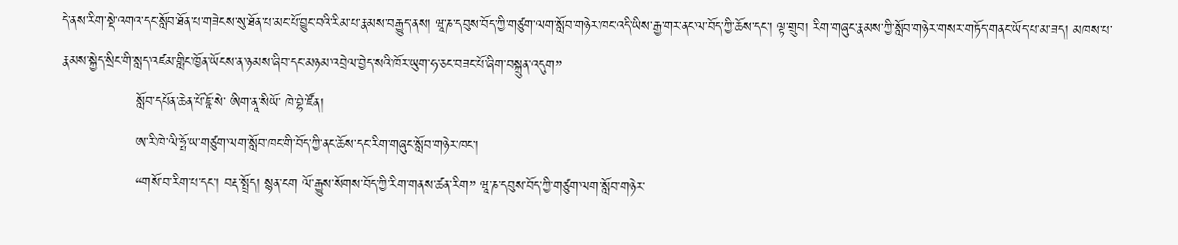དེ་ནས་རིག་སྡེ་འགའ་དང་སློབ་ཐོན་པ་གཟེངས་སུ་ཐོན་པ་མང་པོ་བྱུང་བའི་རིམ་པ་རྣམས་བརྒྱུད་ནས། ཝཱ་ཎ་དབུས་བོད་ཀྱི་གཙུག་ལག་སློབ་གཉེར་ཁང་འདི་ཡིས་རྒྱ་གར་ནང་ལ་བོད་ཀྱི་ཆོས་དང་། ལྟ་གྲུབ། རིག་གཞུང་རྣམས་ཀྱི་སློབ་གཉེར་གསར་གཏོད་གནང་ཡོད་པ་མ་ཟད། མཁས་པ་རྣམས་སྐྱེད་སྲིང་གི་སླད་འཛམ་གླིང་ཁྱོན་ཡོངས་ན་ཉམས་ཞིབ་དང་མཉམ་འབྲེལ་བྱེད་སའི་ཁོར་ཡུག་ཧ་ཅང་བཟང་པོ་ཞིག་བསྐྲུན་འདུག”
                སློབ་དཔོན་ཆེན་པོ་ཇཱོ་སེ་ ཨིག་ནཱ་སིཡོ་ ཁེ་བྷེ་ཛོན།
                ཨ་རི་ཁེ་ལི་ཧྤོ་ཡ་གཙུག་ལག་སློབ་ཁང་གི་བོད་ཀྱི་ནང་ཆོས་དང་རིག་གཞུང་སློབ་གཉེར་ཁང་།
                “གསོ་བ་རིག་པ་དང་། བརྡ་སྤྲོད། སྙན་ངག ལོ་རྒྱུས་སོགས་བོད་ཀྱི་རིག་གནས་ཚན་རིག” ཝཱ་ཎ་དབུས་བོད་ཀྱི་གཙུག་ལག་སློབ་གཉེར་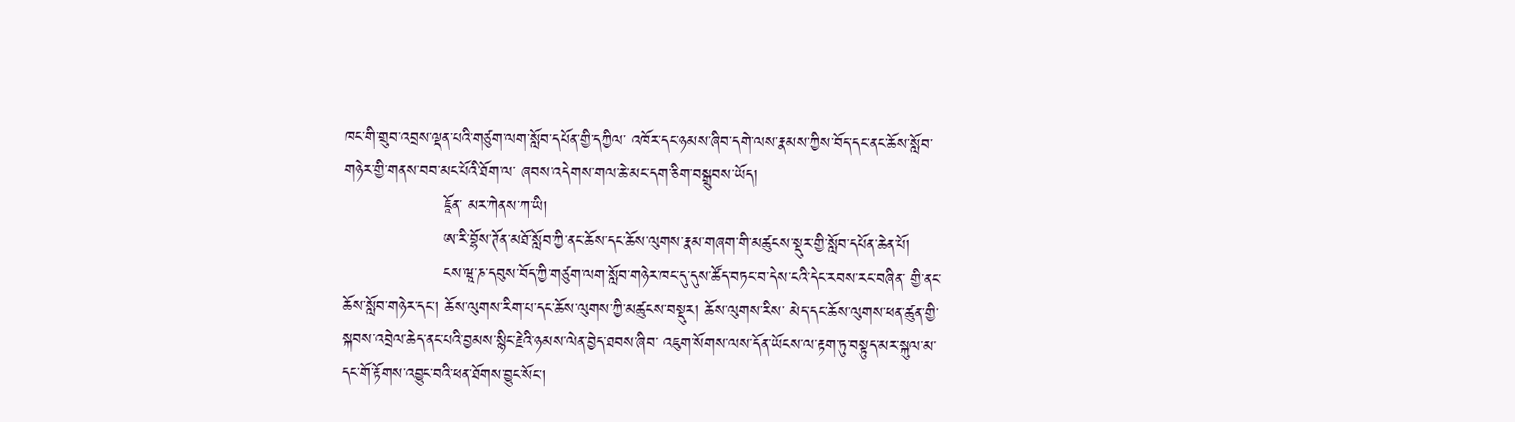ཁང་གི་གྲུབ་འབྲས་ལྡན་པའི་གཙུག་ལག་སློབ་དཔོན་གྱི་དཀྱིལ་ འཁོར་དང་ཉམས་ཞིབ་དགེ་ལས་རྣམས་ཀྱིས་བོད་དང་ནང་ཆོས་སློབ་གཉེར་གྱི་གནས་བབ་མང་པོའི་ཐོག་ལ་ ཞབས་འདེགས་གལ་ཆེ་མང་དག་ཅིག་བསྒྲུབས་ཡོད།
                  ཇཱོན་ མར་ཀེནས་ཀ་ཡི།
                  ཨ་རི་བྷོས་ཊོན་མཐོ་སློབ་ཀྱི་ནང་ཆོས་དང་ཆོས་ལུགས་རྣམ་གཞག་གི་མཚུངས་སྡུར་གྱི་སློབ་དཔོན་ཆེན་པོ།
                  ངས་ཝཱ་ཎ་དབུས་བོད་ཀྱི་གཙུག་ལག་སློབ་གཉེར་ཁང་དུ་དུས་ཚོད་བཏང་བ་དེས་ངའི་དེང་རབས་རང་བཞིན་ གྱི་ནང་ཆོས་སློབ་གཉེར་དང་། ཆོས་ལུགས་རིག་པ་དང་ཆོས་ལུགས་ཀྱི་མཚུངས་བསྡུར། ཆོས་ལུགས་རིས་ མེད་དང་ཆོས་ལུགས་ཕན་ཚུན་གྱི་སྐབས་འབྲེལ་ཆེད་ནང་པའི་བྱམས་སྙིང་རྗེའི་ཉམས་ལེན་བྱེད་ཐབས་ཞིབ་ འཇུག་སོགས་ལས་དོན་ཡོངས་ལ་རྟག་ཏུ་བསྟུད་མར་སྐུལ་མ་དང་གོ་རྟོགས་འབྱུང་བའི་ཕན་ཐོགས་བྱུང་སོང་།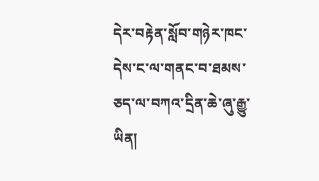དེར་བརྟེན་སློབ་གཉེར་ཁང་དེས་ང་ལ་གནང་བ་ཐམས་ཅད་ལ་བཀའ་དྲིན་ཆེ་ཞུ་རྒྱུ་ཡིན།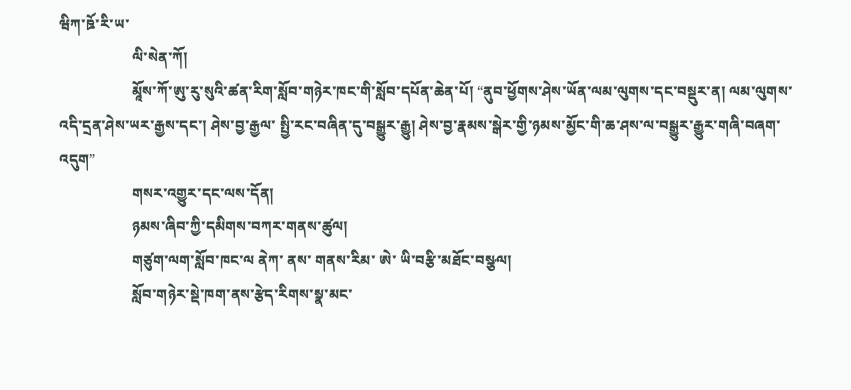ཝིཀ་ཋོ་རི་ཡ་
                    ལི་སེན་ཀོ།
                    མཱོས་ཀོ་ཨུ་རུ་སུའི་ཚན་རིག་སློབ་གཉེར་ཁང་གི་སློབ་དཔོན་ཆེན་པོ། “ནུབ་ཕྱོགས་ཤེས་ཡོན་ལམ་ལུགས་དང་བསྡུར་ན། ལམ་ལུགས་འདི་དྲན་ཤེས་ཡར་རྒྱས་དང་། ཤེས་བྱ་རྒྱལ་ སྤྱི་རང་བཞིན་དུ་བསྒྱུར་རྒྱུ། ཤེས་བྱ་རྣམས་སྒེར་གྱི་ཉམས་མྱོང་གི་ཆ་ཤས་ལ་བསྒྱུར་རྒྱུར་གཞི་བཞག་འདུག”
                    གསར་འགྱུར་དང་ལས་དོན།
                    ཉམས་ཞིབ་ཀྱི་དམིགས་བཀར་གནས་ཚུལ།
                    གཙུག་ལག་སློབ་ཁང་ལ ནེཀ་ ནས་ གནས་རིམ་ ཨེ་ ཡི་བརྩི་མཐོང་བསྩལ།
                    སློབ་གཉེར་སྡེ་ཁག་ནས་རྩེད་རིགས་སྣ་མང་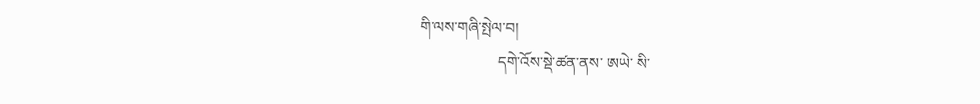གི་ལས་གཞི་སྤེལ་བ།
                    དགེ་འོས་སྡེ་ཚན་ནས་ ཨཡེ་ སི་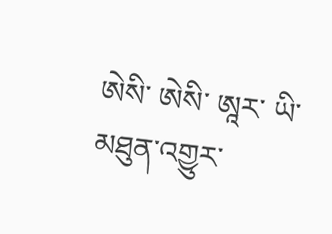ཨེསི་ ཨེསི་ ཨཱར་ ཡི་མཐུན་འགྱུར་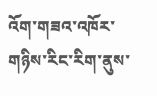འོག་གཟའ་འཁོར་གཉིས་རིང་རིག་ནུས་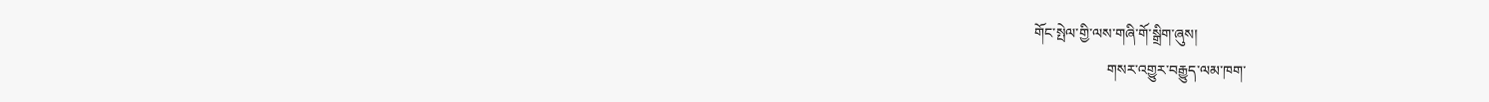གོང་སྤེལ་གྱི་ལས་གཞི་གོ་སྒྲིག་ཞུས།
                    གསར་འགྱུར་བརྒྱུད་ལམ་ཁག་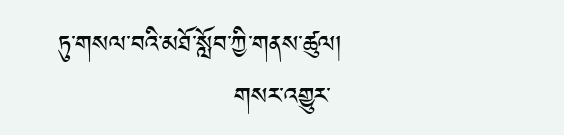ཏུ་གསལ་བའི་མཐོ་སློབ་ཀྱི་གནས་ཚུལ།
                    གསར་འགྱུར་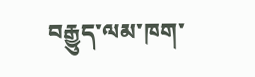བརྒྱུད་ལམ་ཁག་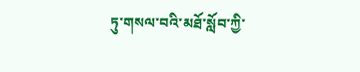ཏུ་གསལ་བའི་མཐོ་སློབ་ཀྱི་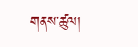གནས་ཚུལ།